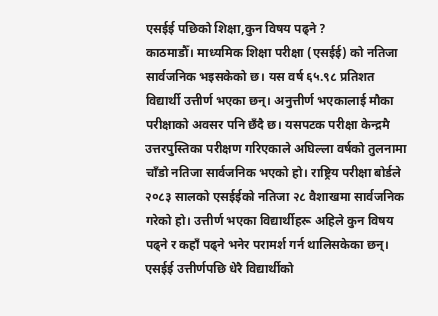एसईई पछिको शिक्षा,कुन विषय पढ्ने ?
काठमाडौँ। माध्यमिक शिक्षा परीक्षा (एसईई) को नतिजा सार्वजनिक भइसकेको छ। यस वर्ष ६५.९८ प्रतिशत विद्यार्थी उत्तीर्ण भएका छन्। अनुत्तीर्ण भएकालाई मौका परीक्षाको अवसर पनि छँदै छ। यसपटक परीक्षा केन्द्रमै उत्तरपुस्तिका परीक्षण गरिएकाले अघिल्ला वर्षको तुलनामा चाँडो नतिजा सार्वजनिक भएको हो। राष्ट्रिय परीक्षा बोर्डले २०८३ सालको एसईईको नतिजा २८ वैशाखमा सार्वजनिक गरेको हो। उत्तीर्ण भएका विद्यार्थीहरू अहिले कुन विषय पढ्ने र कहाँ पढ्ने भनेर परामर्श गर्न थालिसकेका छन्। एसईई उत्तीर्णपछि धेरै विद्यार्थीको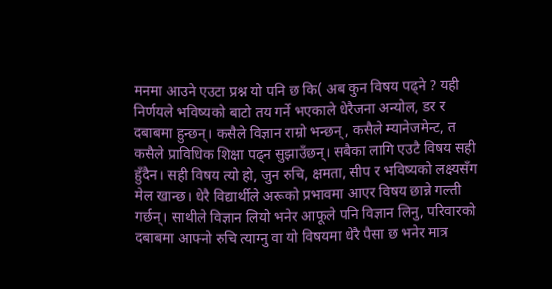मनमा आउने एउटा प्रश्न यो पनि छ कि( अब कुन विषय पढ्ने ? यही निर्णयले भविष्यको बाटो तय गर्ने भएकाले धेरैजना अन्योल, डर र दबाबमा हुन्छन्। कसैले विज्ञान राम्रो भन्छन्, कसैले म्यानेजमेन्ट, त कसैले प्राविधिक शिक्षा पढ्न सुझाउँछन्। सबैका लागि एउटै विषय सही हुँदैन। सही विषय त्यो हो, जुन रुचि, क्षमता, सीप र भविष्यको लक्ष्यसँग मेल खान्छ। धेरै विद्यार्थीले अरूको प्रभावमा आएर विषय छान्ने गल्ती गर्छन्। साथीले विज्ञान लियो भनेर आफूले पनि विज्ञान लिनु, परिवारको दबाबमा आफ्नो रुचि त्याग्नु वा यो विषयमा धेरै पैसा छ भनेर मात्र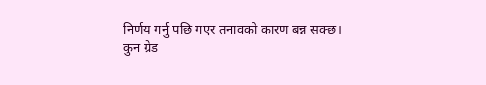निर्णय गर्नु पछि गएर तनावको कारण बन्न सक्छ।
कुन ग्रेड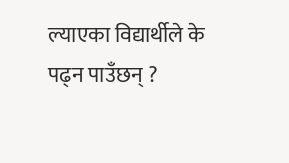ल्याएका विद्यार्थीले के पढ्न पाउँछन् ?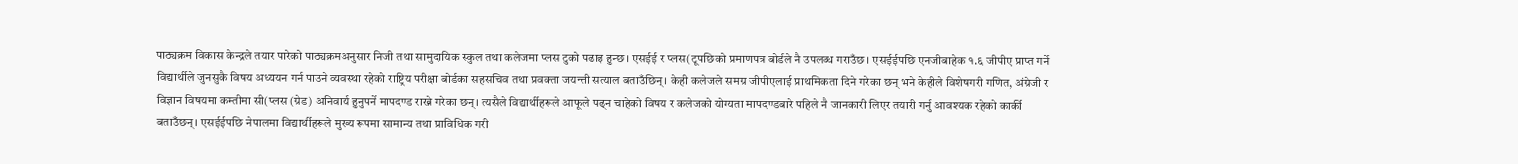पाठ्यक्रम विकास केन्द्रले तयार पारेको पाठ्यक्रमअनुसार निजी तथा सामुदायिक स्कुल तथा कलेजमा प्लस टुको पढाइ हुन्छ। एसईई र प्लस(टूपछिको प्रमाणपत्र बोर्डले नै उपलब्ध गराउँछ। एसईईपछि एनजीबाहेक १.६ जीपीए प्राप्त गर्ने विद्यार्थीले जुनसुकै विषय अध्ययन गर्न पाउने व्यवस्था रहेको राष्ट्रिय परीक्षा बोर्डका सहसचिव तथा प्रवक्ता जयन्ती सत्याल बताउँछिन्। केही कलेजले समग्र जीपीएलाई प्राथमिकता दिने गरेका छन् भने केहीले विशेषगरी गणित, अंग्रेजी र विज्ञान विषयमा कम्तीमा सी(प्लस (ग्रेड) अनिवार्य हुनुपर्ने मापदण्ड राख्ने गरेका छन्। त्यसैले विद्यार्थीहरूले आफूले पढ्न चाहेको विषय र कलेजको योग्यता मापदण्डबारे पहिले नै जानकारी लिएर तयारी गर्नु आवश्यक रहेको कार्की बताउँछन्। एसईईपछि नेपालमा विद्यार्थीहरूले मुख्य रूपमा सामान्य तथा प्राविधिक गरी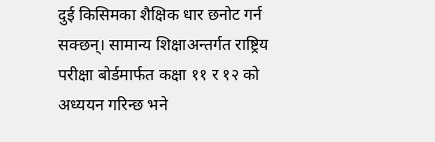दुई किसिमका शैक्षिक धार छनोट गर्न सक्छन्। सामान्य शिक्षाअन्तर्गत राष्ट्रिय परीक्षा बोर्डमार्फत कक्षा ११ र १२ को अध्ययन गरिन्छ भने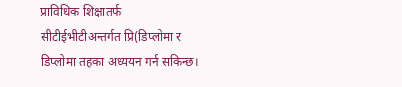प्राविधिक शिक्षातर्फ सीटीईभीटीअन्तर्गत प्रि(डिप्लोमा र डिप्लोमा तहका अध्ययन गर्न सकिन्छ।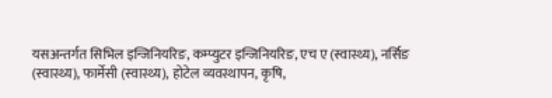यसअन्तर्गत सिभिल इन्जिनियरिङ‚ कम्प्युटर इन्जिनियरिङ‚ एच ए (स्वास्थ्य)‚ नर्सिङ (स्वास्थ्य)‚ फार्मेसी (स्वास्थ्य)‚ होटेल व्यवस्थापन‚ कृषि‚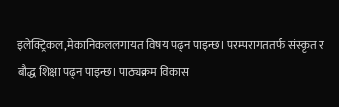इलेक्ट्रिकल,मेकानिकललगायत विषय पढ्न पाइन्छ। परम्परागततर्फ संस्कृत र बौद्ध शिक्षा पढ्न पाइन्छ। पाठ्यक्रम विकास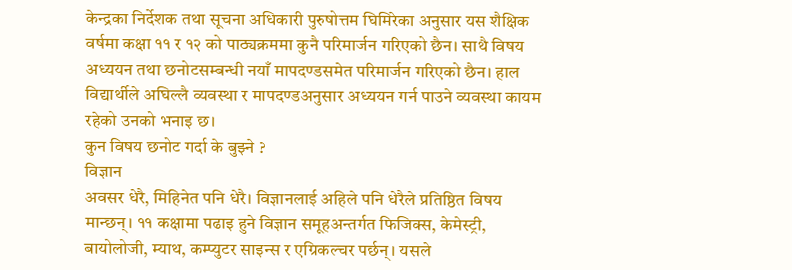केन्द्रका निर्देशक तथा सूचना अधिकारी पुरुषोत्तम घिमिरेका अनुसार यस शैक्षिक वर्षमा कक्षा ११ र १२ को पाठ्यक्रममा कुनै परिमार्जन गरिएको छैन। साथै विषय अध्ययन तथा छनोटसम्बन्धी नयाँ मापदण्डसमेत परिमार्जन गरिएको छैन। हाल विद्यार्थीले अघिल्लै व्यवस्था र मापदण्डअनुसार अध्ययन गर्न पाउने व्यवस्था कायम रहेको उनको भनाइ छ।
कुन विषय छनोट गर्दा के बुझ्ने ?
विज्ञान
अवसर धेरै, मिहिनेत पनि धेरै। विज्ञानलाई अहिले पनि धेरैले प्रतिष्ठित विषय मान्छन्। ११ कक्षामा पढाइ हुने विज्ञान समूहअन्तर्गत फिजिक्स, केमेस्ट्री, बायोलोजी, म्याथ, कम्प्युटर साइन्स र एग्रिकल्चर पर्छन्। यसले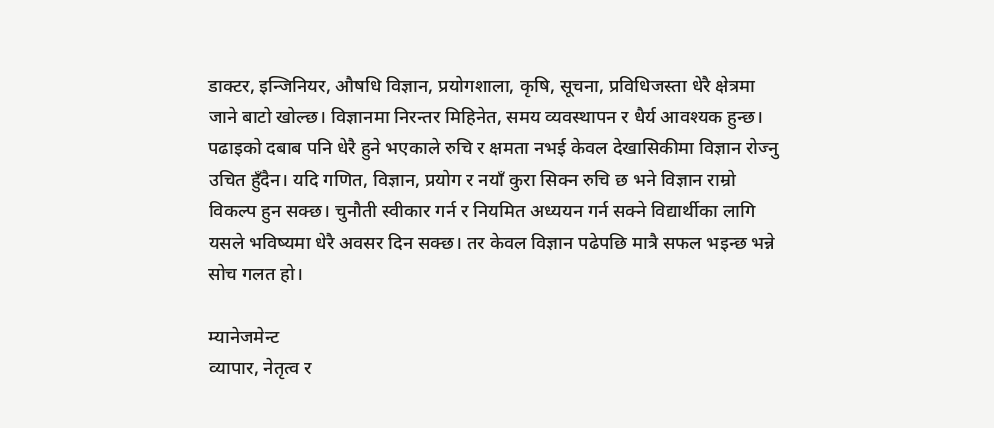डाक्टर, इन्जिनियर, औषधि विज्ञान, प्रयोगशाला, कृषि, सूचना, प्रविधिजस्ता धेरै क्षेत्रमा जाने बाटो खोल्छ। विज्ञानमा निरन्तर मिहिनेत, समय व्यवस्थापन र धैर्य आवश्यक हुन्छ। पढाइको दबाब पनि धेरै हुने भएकाले रुचि र क्षमता नभई केवल देखासिकीमा विज्ञान रोज्नु उचित हुँदैन। यदि गणित, विज्ञान, प्रयोग र नयाँ कुरा सिक्न रुचि छ भने विज्ञान राम्रो विकल्प हुन सक्छ। चुनौती स्वीकार गर्न र नियमित अध्ययन गर्न सक्ने विद्यार्थीका लागि यसले भविष्यमा धेरै अवसर दिन सक्छ। तर केवल विज्ञान पढेपछि मात्रै सफल भइन्छ भन्ने सोच गलत हो।

म्यानेजमेन्ट
व्यापार, नेतृत्व र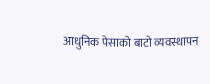आधुनिक पेसाको बाटो व्यवस्थापन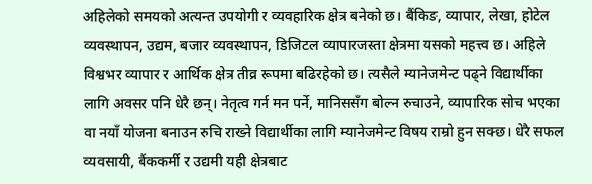अहिलेको समयको अत्यन्त उपयोगी र व्यवहारिक क्षेत्र बनेको छ। बैंकिङ, व्यापार, लेखा, होटेल व्यवस्थापन, उद्यम, बजार व्यवस्थापन, डिजिटल व्यापारजस्ता क्षेत्रमा यसको महत्त्व छ। अहिले विश्वभर व्यापार र आर्थिक क्षेत्र तीव्र रूपमा बढिरहेको छ। त्यसैले म्यानेजमेन्ट पढ्ने विद्यार्थीका लागि अवसर पनि धेरै छन्। नेतृत्व गर्न मन पर्ने, मानिससँग बोल्न रुचाउने, व्यापारिक सोच भएका वा नयाँ योजना बनाउन रुचि राख्ने विद्यार्थीका लागि म्यानेजमेन्ट विषय राम्रो हुन सक्छ। धेरै सफल व्यवसायी, बैंककर्मी र उद्यमी यही क्षेत्रबाट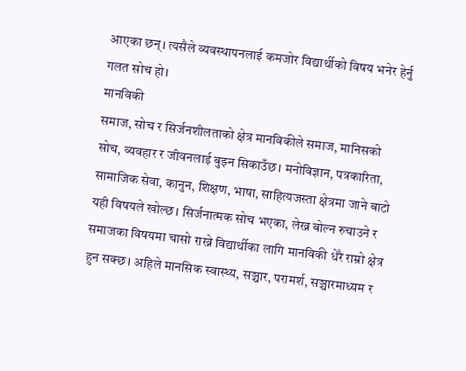आएका छन्। त्यसैले व्यवस्थापनलाई कमजोर विद्यार्थीको विषय भनेर हेर्नु गलत सोच हो।
मानविकी
समाज, सोच र सिर्जनशीलताको क्षेत्र मानविकीले समाज, मानिसको सोच, व्यवहार र जीवनलाई बुझ्न सिकाउँछ। मनोविज्ञान, पत्रकारिता, सामाजिक सेवा, कानुन, शिक्षण, भाषा, साहित्यजस्ता क्षेत्रमा जाने बाटो यही विषयले खोल्छ। सिर्जनात्मक सोच भएका, लेख्न बोल्न रुचाउने र समाजका विषयमा चासो राख्ने विद्यार्थीका लागि मानविकी धेरै राम्रो क्षेत्र हुन सक्छ। अहिले मानसिक स्वास्थ्य, सञ्चार, परामर्श, सञ्चारमाध्यम र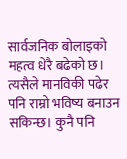सार्वजनिक बोलाइको महत्व धेरै बढेको छ। त्यसैले मानविकी पढेर पनि राम्रो भविष्य बनाउन सकिन्छ। कुनै पनि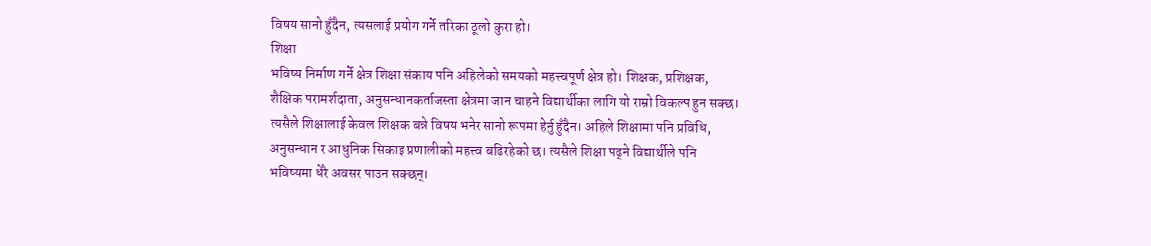विषय सानो हुँदैन, त्यसलाई प्रयोग गर्ने तरिका ठूलो कुरा हो।
शिक्षा
भविष्य निर्माण गर्ने क्षेत्र शिक्षा संकाय पनि अहिलेको समयको महत्त्वपूर्ण क्षेत्र हो। शिक्षक, प्रशिक्षक, शैक्षिक परामर्शदाता, अनुसन्धानकर्ताजस्ता क्षेत्रमा जान चाहने विद्यार्थीका लागि यो राम्रो विकल्प हुन सक्छ। त्यसैले शिक्षालाई केवल शिक्षक बन्ने विषय भनेर सानो रूपमा हेर्नु हुँदैन। अहिले शिक्षामा पनि प्रविधि, अनुसन्धान र आधुनिक सिकाइ प्रणालीको महत्त्व बढिरहेको छ। त्यसैले शिक्षा पढ्ने विद्यार्थीले पनि भविष्यमा धेरै अवसर पाउन सक्छन्।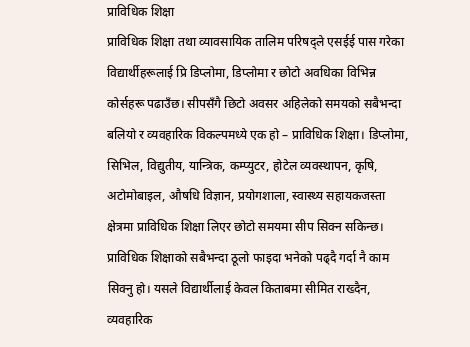प्राविधिक शिक्षा
प्राविधिक शिक्षा तथा व्यावसायिक तालिम परिषद्ले एसईई पास गरेका विद्यार्थीहरूलाई प्रि डिप्लोमा, डिप्लोमा र छोटो अवधिका विभिन्न कोर्सहरू पढाउँछ। सीपसँगै छिटो अवसर अहिलेको समयको सबैभन्दा बलियो र व्यवहारिक विकल्पमध्ये एक हो – प्राविधिक शिक्षा। डिप्लोमा, सिभिल, विद्युतीय, यान्त्रिक, कम्प्युटर, होटेल व्यवस्थापन, कृषि, अटोमोबाइल, औषधि विज्ञान, प्रयोगशाला, स्वास्थ्य सहायकजस्ता क्षेत्रमा प्राविधिक शिक्षा लिएर छोटो समयमा सीप सिक्न सकिन्छ। प्राविधिक शिक्षाको सबैभन्दा ठूलो फाइदा भनेको पढ्दै गर्दा नै काम सिक्नु हो। यसले विद्यार्थीलाई केवल किताबमा सीमित राख्दैन, व्यवहारिक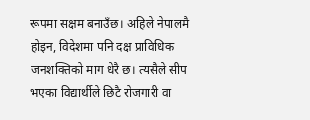रूपमा सक्षम बनाउँछ। अहिले नेपालमै होइन, विदेशमा पनि दक्ष प्राविधिक जनशक्तिको माग धेरै छ। त्यसैले सीप भएका विद्यार्थीले छिटै रोजगारी वा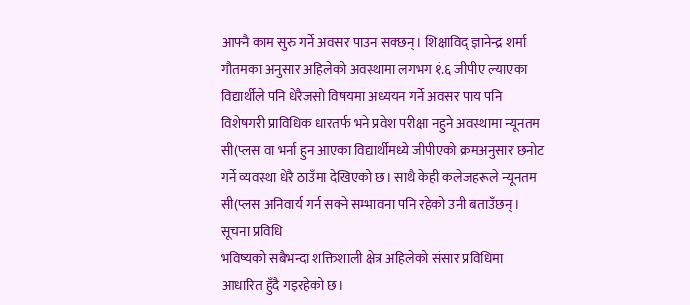आफ्नै काम सुरु गर्ने अवसर पाउन सक्छन्। शिक्षाविद् ज्ञानेन्द्र शर्मा गौतमका अनुसार अहिलेको अवस्थामा लगभग १ं.६ जीपीए ल्याएका विद्यार्थीले पनि धेरैजसो विषयमा अध्ययन गर्ने अवसर पाय पनि विशेषगरी प्राविधिक धारतर्फ भने प्रवेश परीक्षा नहुने अवस्थामा न्यूनतम सी(प्लस वा भर्ना हुन आएका विद्यार्थीमध्ये जीपीएको क्रमअनुसार छनोट गर्ने व्यवस्था धेरै ठाउँमा देखिएको छ। साथै केही कलेजहरूले न्यूनतम सी(प्लस अनिवार्य गर्न सक्ने सम्भावना पनि रहेको उनी बताउँछन्।
सूचना प्रविधि
भविष्यको सबैभन्दा शक्तिशाली क्षेत्र अहिलेको संसार प्रविधिमा आधारित हुँदै गइरहेको छ।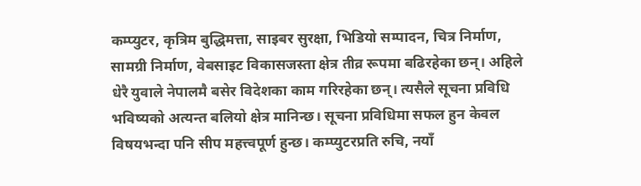कम्प्युटर, कृत्रिम बुद्धिमत्ता, साइबर सुरक्षा, भिडियो सम्पादन, चित्र निर्माण, सामग्री निर्माण, वेबसाइट विकासजस्ता क्षेत्र तीव्र रूपमा बढिरहेका छन्। अहिले धेरै युवाले नेपालमै बसेर विदेशका काम गरिरहेका छन्। त्यसैले सूचना प्रविधि भविष्यको अत्यन्त बलियो क्षेत्र मानिन्छ। सूचना प्रविधिमा सफल हुन केवल विषयभन्दा पनि सीप महत्त्वपूर्ण हुन्छ। कम्प्युटरप्रति रुचि, नयाँ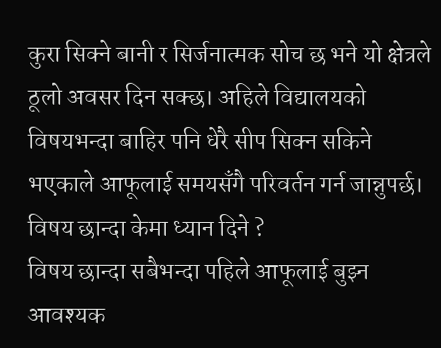कुरा सिक्ने बानी र सिर्जनात्मक सोच छ भने यो क्षेत्रले ठूलो अवसर दिन सक्छ। अहिले विद्यालयको विषयभन्दा बाहिर पनि धेरै सीप सिक्न सकिने भएकाले आफूलाई समयसँगै परिवर्तन गर्न जान्नुपर्छ।
विषय छान्दा केमा ध्यान दिने ?
विषय छान्दा सबैभन्दा पहिले आफूलाई बुझ्न आवश्यक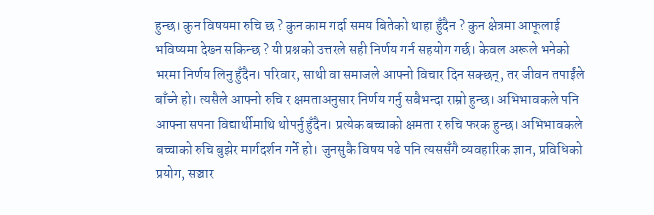हुन्छ। कुन विषयमा रुचि छ ? कुन काम गर्दा समय बितेको थाहा हुँदैन ? कुन क्षेत्रमा आफूलाई भविष्यमा देख्न सकिन्छ ? यी प्रश्नको उत्तरले सही निर्णय गर्न सहयोग गर्छ। केवल अरूले भनेको भरमा निर्णय लिनु हुँदैन। परिवार, साथी वा समाजले आफ्नो विचार दिन सक्छन्, तर जीवन तपाईंले बाँच्ने हो। त्यसैले आफ्नो रुचि र क्षमताअनुसार निर्णय गर्नु सबैभन्दा राम्रो हुन्छ। अभिभावकले पनि आफ्ना सपना विद्यार्थीमाथि थोपर्नु हुँदैन। प्रत्येक बच्चाको क्षमता र रुचि फरक हुन्छ। अभिभावकले बच्चाको रुचि बुझेर मार्गदर्शन गर्ने हो। जुनसुकै विषय पढे पनि त्यससँगै व्यवहारिक ज्ञान, प्रविधिको प्रयोग, सञ्चार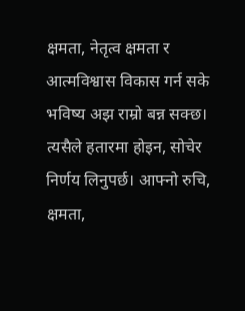क्षमता, नेतृत्व क्षमता र आत्मविश्वास विकास गर्न सके भविष्य अझ राम्रो बन्न सक्छ। त्यसैले हतारमा होइन, सोचेर निर्णय लिनुपर्छ। आफ्नो रुचि, क्षमता,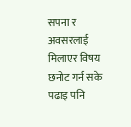सपना र अवसरलाई मिलाएर विषय छनोट गर्न सके पढाइ पनि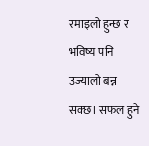रमाइलो हुन्छ र भविष्य पनि उज्यालो बन्न सक्छ। सफल हुने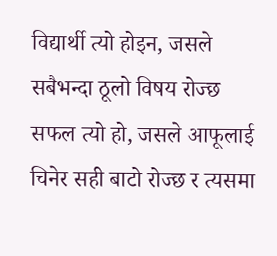विद्यार्थी त्यो होइन, जसले सबैभन्दा ठूलो विषय रोज्छ सफल त्यो हो, जसले आफूलाई चिनेर सही बाटो रोज्छ र त्यसमा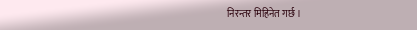निरन्तर मिहिनेत गर्छ ।